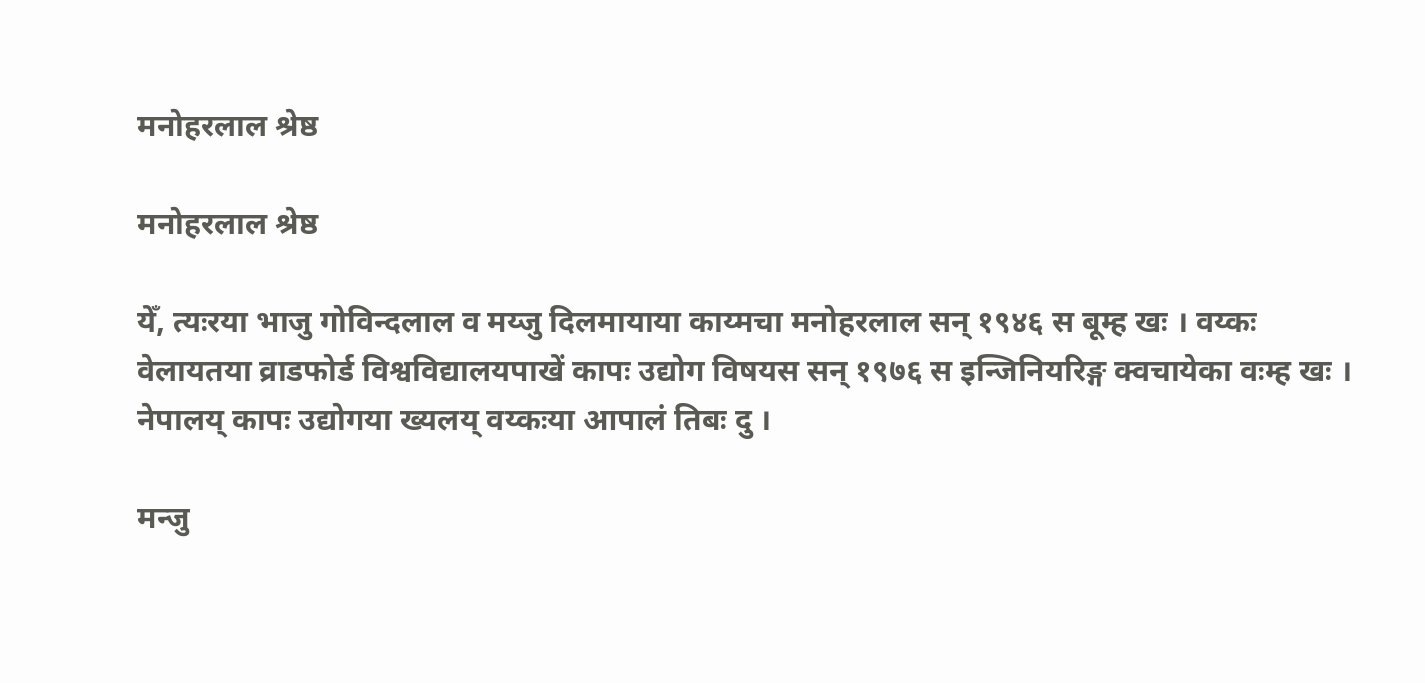मनोहरलाल श्रेष्ठ

मनोहरलाल श्रेष्ठ

येँ, त्यःरया भाजु गोविन्दलाल व मय्जु दिलमायाया काय्मचा मनोहरलाल सन् १९४६ स बूम्ह खः । वय्कः वेलायतया व्राडफोर्ड विश्वविद्यालयपाखें कापः उद्योग विषयस सन् १९७६ स इन्जिनियरिङ्ग क्वचायेका वःम्ह खः । नेपालय् कापः उद्योगया ख्यलय् वय्कःया आपालं तिबः दु ।

मन्जु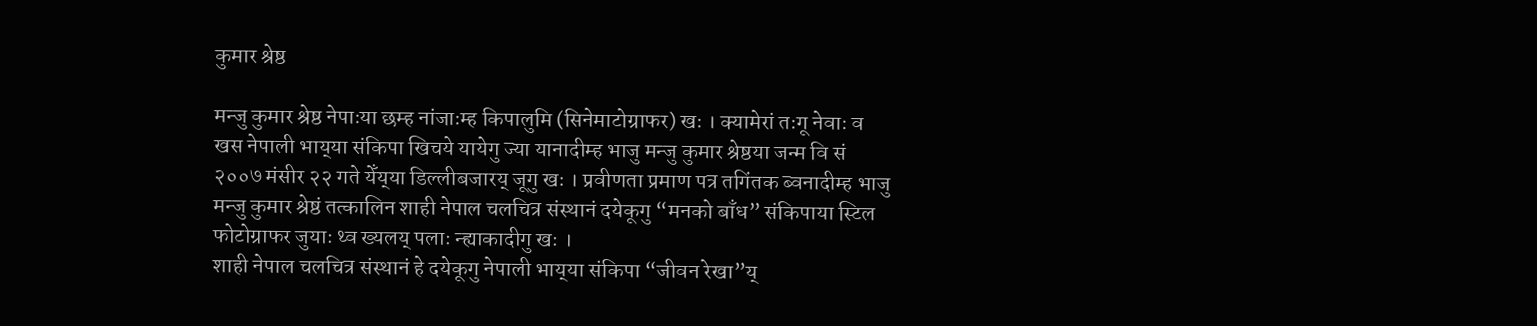कुमार श्रेष्ठ

मन्जु कुमार श्रेष्ठ नेपाःया छम्ह नांजाःम्ह किपालुमि (सिनेमाटोग्राफर) खः । क्यामेरां तःगू नेवाः व खस नेपाली भाय्‌या संकिपा खिचये यायेगु ज्या यानादीम्ह भाजु मन्जु कुमार श्रेष्ठया जन्म वि सं २००७ मंसीर २२ गते येँय्‌या डिल्लीबजारय्‌ जूगु खः । प्रवीणता प्रमाण पत्र तगिंतक ब्वनादीम्ह भाजु मन्जु कुमार श्रेष्ठं तत्कालिन शाही नेपाल चलचित्र संस्थानं दयेकूगु “मनको बाँध” संकिपाया स्टिल फोटोग्राफर जुयाः थ्व ख्यलय्‌ पलाः न्ह्याकादीगु खः ।
शाही नेपाल चलचित्र संस्थानं हे दयेकूगु नेपाली भाय्‌या संकिपा “जीवन रेखा”य्‌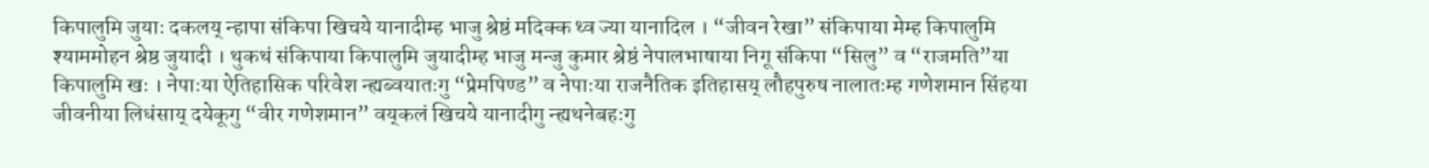किपालुमि जुयाः दकलय्‌ न्हापा संकिपा खिचये यानादीम्ह भाजु श्रेष्ठं मदिक्क थ्व ज्या यानादिल । “जीवन रेखा” संकिपाया मेम्ह किपालुमि श्याममोहन श्रेष्ठ जुयादी । थुकथं संकिपाया किपालुमि जुयादीम्ह भाजु मन्जु कुमार श्रेष्ठं नेपालभाषाया निगू संकिपा “सिलु” व “राजमति”या किपालुमि खः । नेपाःया ऐतिहासिक परिवेश न्ह्यब्वयातःगु “प्रेमपिण्ड” व नेपाःया राजनैतिक इतिहासय्‌ लौहपुरुष नालातःम्ह गणेशमान सिंहया जीवनीया लिधंसाय्‌ दयेकूगु “वीर गणेशमान” वय्‌कलं खिचये यानादीगु न्ह्यथनेबहःगु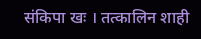संकिपा खः । तत्कालिन शाही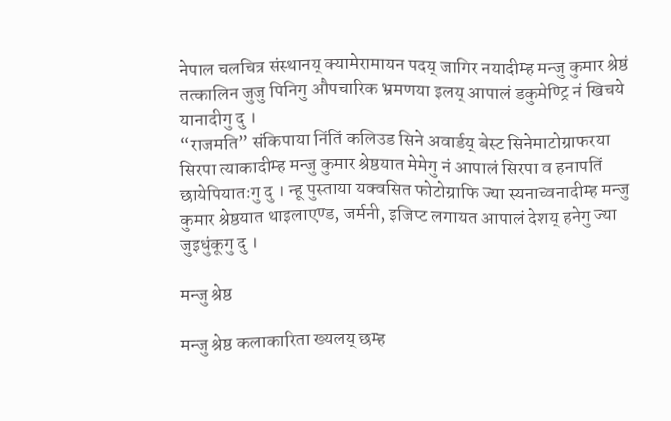नेपाल चलचित्र संस्थानय्‌ क्यामेरामायन पदय्‌ जागिर नयादीम्ह मन्जु कुमार श्रेष्ठं तत्कालिन जुजु पिनिगु औपचारिक भ्रमणया इलय्‌ आपालं डकुमेण्ट्रि नं खिचये यानादीगु दु ।
“राजमति” संकिपाया निंतिं कलिउड सिने अवार्डय्‌ बेस्ट सिनेमाटोग्राफरया सिरपा त्याकादीम्ह मन्जु कुमार श्रेष्ठयात मेमेगु नं आपालं सिरपा व हनापतिं छायेपियातःगु दु । न्हू पुस्ताया यक्वसित फोटोग्राफि ज्या स्यनाच्वनादीम्ह मन्जु कुमार श्रेष्ठयात थाइलाएण्ड, जर्मनी, इजिप्ट लगायत आपालं देशय्‌ हनेगु ज्या जुइधुंकूगु दु ।

मन्जु श्रेष्ठ

मन्जु श्रेष्ठ कलाकारिता ख्यलय्‌ छम्ह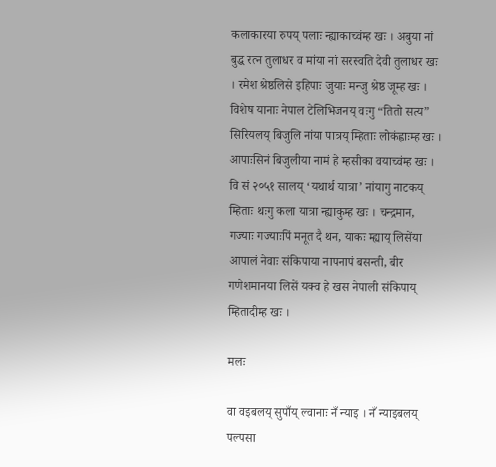कलाकारया रुपय्‌ पलाः न्ह्याकाच्वंम्ह खः । अबुया नां बुद्ध रत्न तुलाधर व मांया नां सरस्वति देवी तुलाधर खः । रमेश श्रेष्ठलिसे इहिपाः जुयाः मन्जु श्रेष्ठ जूम्ह खः । विशेष यानाः नेपाल टेलिभिजनय्‌ वःगु “तितो सत्य” सिरियलय्‌ बिजुलि नांया पात्रय्‌ म्हिताः लोकंह्वाःम्ह खः । आपाःसिनं बिजुलीया नामं हे म्हसीका वयाच्वंम्ह खः । वि सं २०५१ सालय्‌ ‘यथार्थ यात्रा’ नांयागु नाटकय्‌ म्हिताः थःगु कला यात्रा न्ह्याकुम्ह खः । चन्द्रमान, गज्याः गज्याःपिं मनूत दै थन, याकः म्ह्याय्‌ लिसेंया आपालं नेवाः संकिपाया नापनापं बसन्ती, बीर गणेशमानया लिसें यक्व हे खस नेपाली संकिपाय्‌ म्हितादीम्ह खः ।

मलः

वा वइबलय्‌ सुपाँय्‌ ल्वानाः नँ न्याइ । नँ न्याइबलय्‌ पल्पसा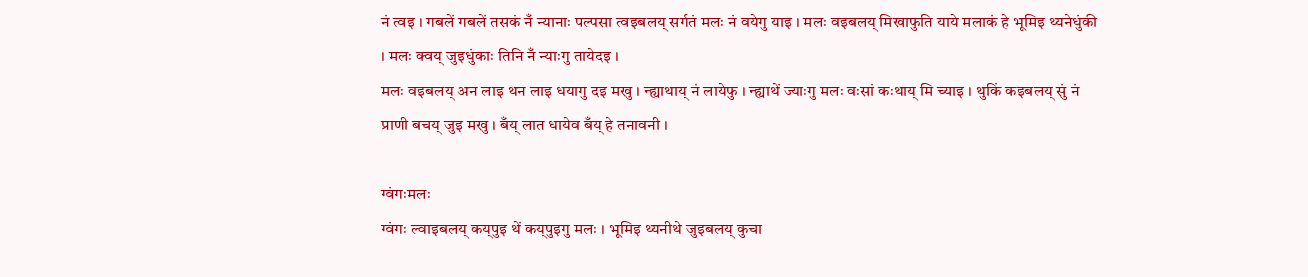नं त्वइ । गबलें गबलें तसकं नँ न्यानाः पल्पसा त्वइबलय्‌ सर्गतं मलः नं वयेगु याइ । मलः वइबलय्‌ मिखाफुति याये मलाकं हे भूमिइ थ्यनेधुंकी । मलः क्वय्‌ जुइधुंकाः तिनि नँ न्याःगु तायेदइ ।
मलः वइबलय्‌ अन लाइ थन लाइ धयागु दइ मखु । न्ह्याथाय्‌ नं लायेफु । न्ह्याथें ज्याःगु मलः वःसां कःथाय्‌ मि च्याइ । थुकिं कइबलय्‌ सुं नं प्राणी बचय्‌ जुइ मखु । बँय्‌ लात धायेव बँय्‌ हे तनावनी ।

ग्वंगःमलः
ग्वंगः ल्वाइबलय्‌ कय्‌पुइ थें कय्‌पुइगु मलः । भूमिइ थ्यनीथे जुइबलय्‌ कुचा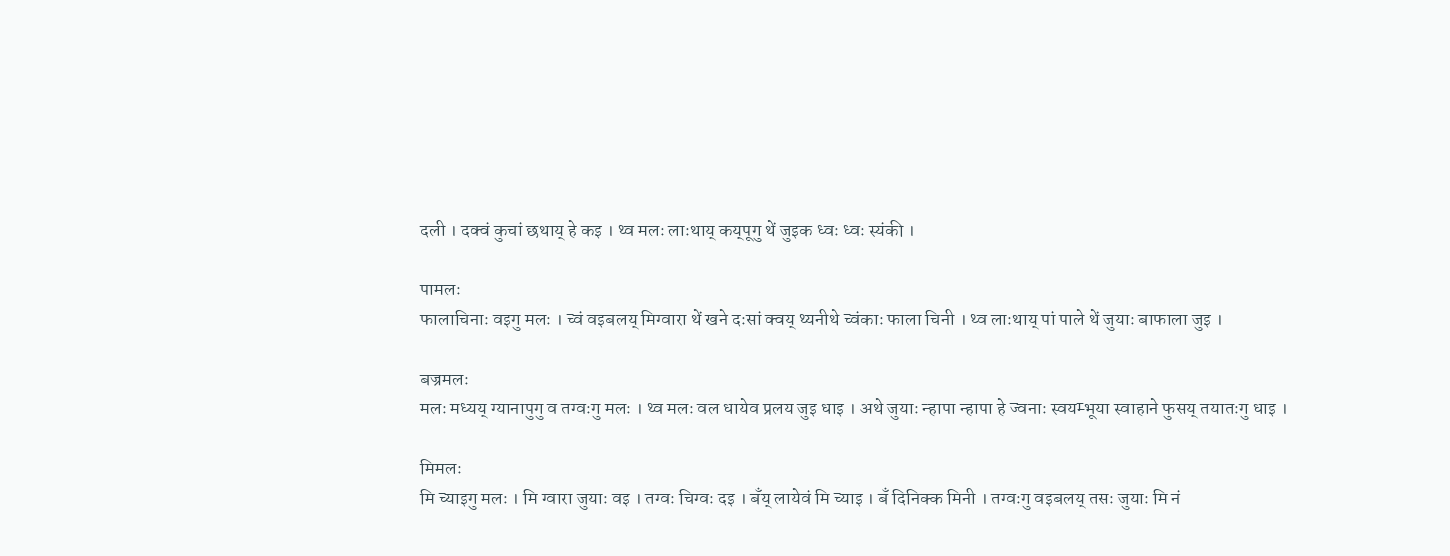दली । दक्वं कुचां छथाय्‌ हे कइ । थ्व मलः लाःथाय्‌ कय्‌पूगु थें जुइक ध्वः ध्वः स्यंकी ।

पामलः
फालाचिनाः वइगु मलः । च्वं वइबलय्‌ मिग्वारा थें खने दःसां क्वय्‌ थ्यनीथे च्वंकाः फाला चिनी । थ्व लाःथाय्‌ पां पाले थें जुयाः बाफाला जुइ ।

बज्रमलः
मलः मध्यय्‌ ग्यानापुगु व तग्वःगु मलः । थ्व मलः वल धायेव प्रलय जुइ धाइ । अथे जुयाः न्हापा न्हापा हे ज्वनाः स्वयम्भूया स्वाहाने फुसय्‌ तयातःगु धाइ ।

मिमलः
मि च्याइगु मलः । मि ग्वारा जुयाः वइ । तग्वः चिग्वः दइ । बँय्‌ लायेवं मि च्याइ । बँ दिनिक्क मिनी । तग्वःगु वइबलय्‌ तसः जुयाः मि नं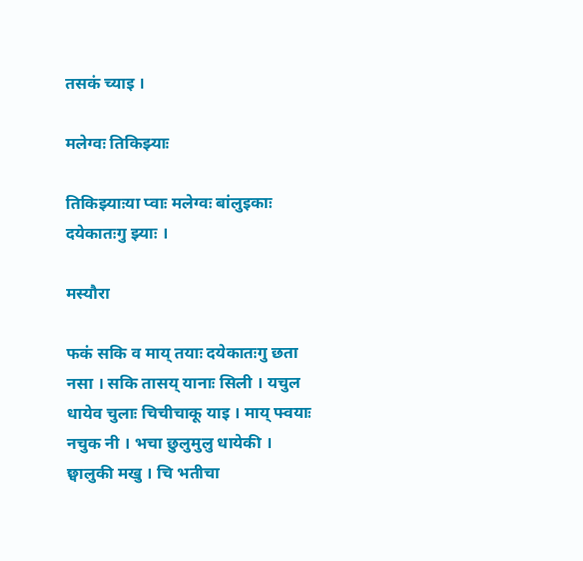तसकं च्याइ ।

मलेग्वः तिकिझ्याः

तिकिझ्याःया प्वाः मलेग्वः बांलुइकाः दयेकातःगु झ्याः ।

मस्यौरा

फकं सकि व माय् तयाः दयेकातःगु छता नसा । सकि तासय् यानाः सिली । यचुल धायेव चुलाः चिचीचाकू याइ । माय् फ्वयाः नचुक नी । भचा छुलुमुलु धायेकी । छ्वालुकी मखु । चि भतीचा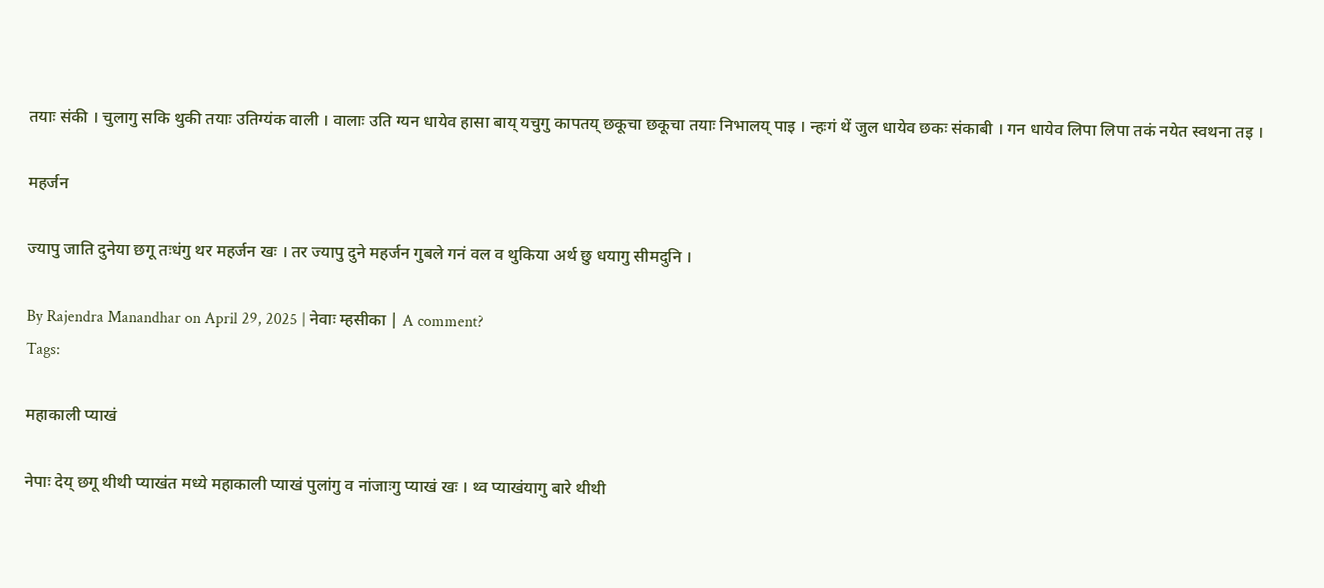तयाः संकी । चुलागु सकि थुकी तयाः उतिग्यंक वाली । वालाः उति ग्यन धायेव हासा बाय् यचुगु कापतय् छकूचा छकूचा तयाः निभालय् पाइ । न्हःगं थें जुल धायेव छकः संकाबी । गन धायेव लिपा लिपा तकं नयेत स्वथना तइ ।

महर्जन

ज्यापु जाति दुनेया छगू तःधंगु थर महर्जन खः । तर ज्यापु दुने महर्जन गुबले गनं वल व थुकिया अर्थ छु धयागु सीमदुनि ।

By Rajendra Manandhar on April 29, 2025 | नेवाः म्हसीका | A comment?
Tags:

महाकाली प्याखं

नेपाः देय्‌ छगू थीथी प्याखंत मध्ये महाकाली प्याखं पुलांगु व नांजाःगु प्याखं खः । थ्व प्याखंयागु बारे थीथी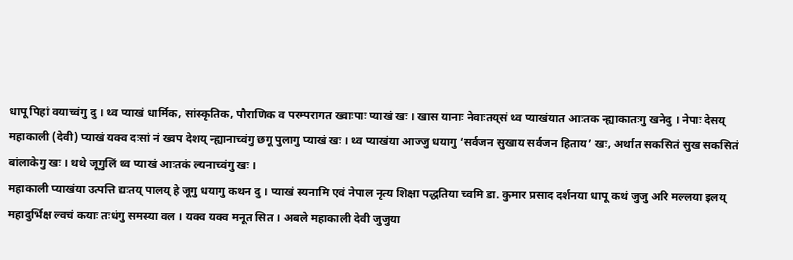धापू पिहां वयाच्वंगु दु । थ्व प्याखं धार्मिक, सांस्कृतिक, पौराणिक व परम्परागत ख्वाःपाः प्याखं खः । खास यानाः नेवाःतय्‌सं थ्व प्याखंयात आःतक न्ह्याकातःगु खनेदु । नेपाः देसय्‌ महाकाली (देवी) प्याखं यक्व दःसां नं ख्वप देशय्‌ न्ह्यानाच्वंगु छगू पुलागु प्याखं खः । थ्व प्याखंया आज्जु धयागु ‘सर्वजन सुखाय सर्वजन हिताय’ खः, अर्थात सकसितं सुख सकसितं बांलाकेगु खः । थथे जूगुलिं थ्व प्याखं आःतकं ल्यनाच्वंगु खः ।
महाकाली प्याखंया उत्पत्ति द्यःतय्‌ पालय्‌ हे जूगु धयागु कथन दु । प्याखं स्यनामि एवं नेपाल नृत्य शिक्षा पद्धतिया च्वमि डा. कुमार प्रसाद दर्शनया धापू कथं जुजु अरि मल्लया इलय्‌ महादुर्भिक्ष ल्वचं कयाः तःधंगु समस्या वल । यक्व यक्व मनूत सित । अबले महाकाली देवी जुजुया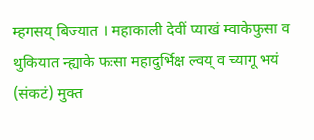म्हगसय्‌ बिज्यात । महाकाली देवीं प्याखं म्वाकेफुसा व थुकियात न्ह्याके फःसा महादुर्भिक्ष ल्वय्‌ व च्यागू भयं (संकटं) मुक्त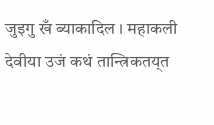जुइगु खँ ब्याकादिल । महाकली देवीया उजं कथं तान्त्रिकतय्‌त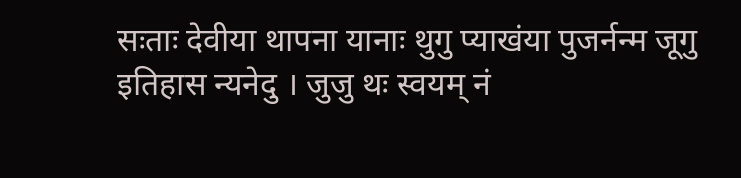सःताः देवीया थापना यानाः थुगु प्याखंया पुजर्नन्म जूगु इतिहास न्यनेदु । जुजु थः स्वयम् नं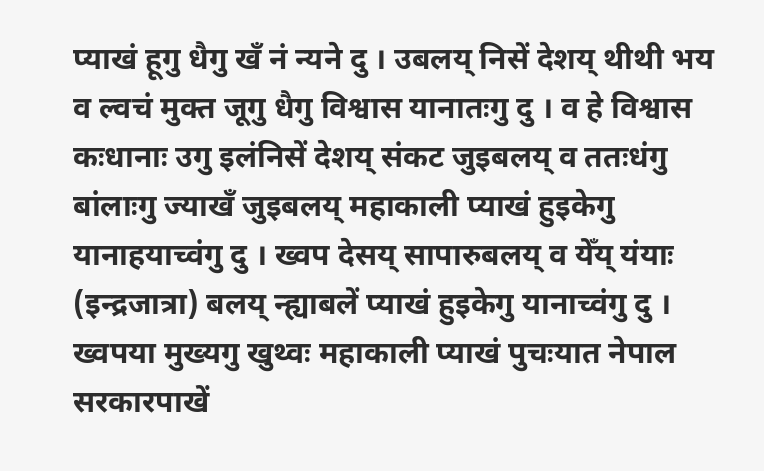प्याखं हूगु धैगु खँ नं न्यने दु । उबलय्‌ निसें देशय्‌ थीथी भय व ल्वचं मुक्त जूगु धैगु विश्वास यानातःगु दु । व हे विश्वास कःधानाः उगु इलंनिसें देशय्‌ संकट जुइबलय्‌ व ततःधंगु बांलाःगु ज्याखँ जुइबलय्‌ महाकाली प्याखं हुइकेगु यानाहयाच्वंगु दु । ख्वप देसय्‌ सापारुबलय्‌ व येँय्‌ यंयाः (इन्द्रजात्रा) बलय्‌ न्ह्याबलें प्याखं हुइकेगु यानाच्वंगु दु । ख्वपया मुख्यगु खुथ्वः महाकाली प्याखं पुचःयात नेपाल सरकारपाखें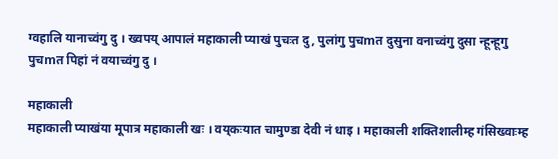ग्वहालि यानाच्वंगु दु । ख्वपय्‌ आपालं महाकाली प्याखं पुचःत दु, पुलांगु पुचmत दुसुना वनाच्वंगु दुसा न्हून्हूगु पुचmत पिहां नं वयाच्वंगु दु ।

महाकाली
महाकाली प्याखंया मूपात्र महाकाली खः । वय्‌कःयात चामुण्डा देवी नं धाइ । महाकाली शक्तिशालीम्ह गंसिख्वाःम्ह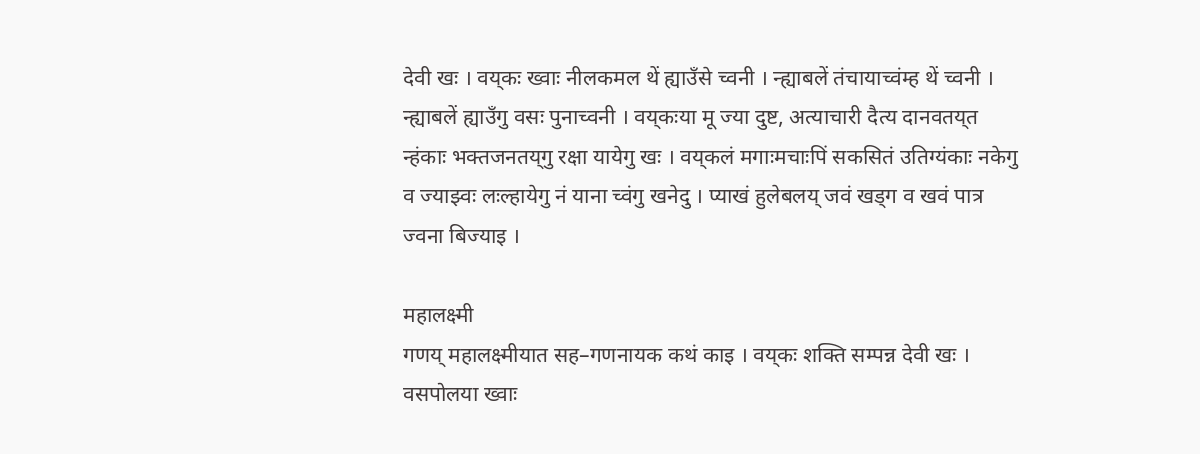देवी खः । वय्‌कः ख्वाः नीलकमल थें ह्याउँसे च्वनी । न्ह्याबलें तंचायाच्वंम्ह थें च्वनी । न्ह्याबलें ह्याउँगु वसः पुनाच्वनी । वय्‌कःया मू ज्या दुष्ट, अत्याचारी दैत्य दानवतय्‌त न्हंकाः भक्तजनतय्‌गु रक्षा यायेगु खः । वय्‌कलं मगाःमचाःपिं सकसितं उतिग्यंकाः नकेगु व ज्याझ्वः लःल्हायेगु नं याना च्वंगु खनेदु । प्याखं हुलेबलय्‌ जवं खड्ग व खवं पात्र ज्वना बिज्याइ ।

महालक्ष्मी
गणय्‌ महालक्ष्मीयात सह–गणनायक कथं काइ । वय्‌कः शक्ति सम्पन्न देवी खः । वसपोलया ख्वाः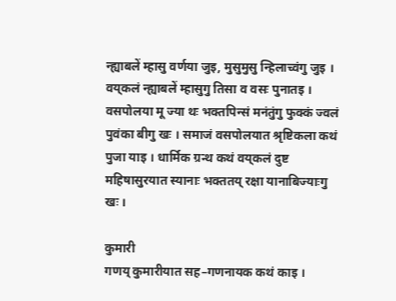न्ह्याबलें म्हासु वर्णया जुइ, मुसुमुसु न्हिलाच्वंगु जुइ । वय्‌कलं न्ह्याबलें म्हासुगु तिसा व वसः पुनातइ । वसपोलया मू ज्या थः भक्तपिन्सं मनंतुंगु फुक्कं ज्वलं पुवंका बीगु खः । समाजं वसपोलयात श्रृष्टिकला कथं पुजा याइ । धार्मिक ग्रन्थ कथं वय्‌कलं दुष्ट महिषासुरयात स्यानाः भक्ततय्‌ रक्षा यानाबिज्याःगु खः ।

कुमारी
गणय्‌ कुमारीयात सह–गणनायक कथं काइ ।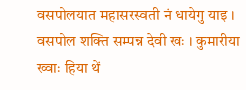वसपोलयात महासरस्वती नं धायेगु याइ । वसपोल शक्ति सम्पन्न देवी खः । कुमारीया ख्वाः हिया थें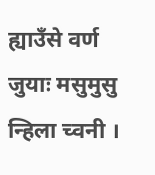ह्याउँसे वर्ण जुयाः मसुमुसु न्हिला च्वनी ।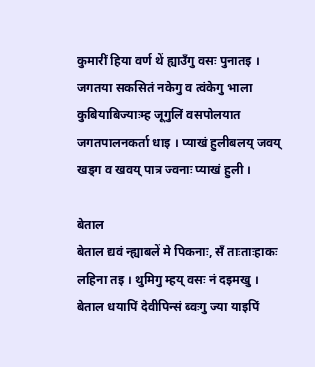कुमारीं हिया वर्ण थें ह्याउँगु वसः पुनातइ । जगतया सकसितं नकेगु व त्वंकेगु भाला कुबियाबिज्याःम्ह जूगुलिं वसपोलयात जगतपालनकर्ता धाइ । प्याखं हुलीबलय्‌ जवय्‌ खड्ग व खवय्‌ पात्र ज्वनाः प्याखं हुली ।

बेताल
बेताल द्यवं न्ह्याबलें मे पिकनाः, सँ ताःताःहाकः लहिना तइ । थुमिगु म्हय्‌ वसः नं दइमखु । बेताल धयापिं देवीपिन्सं ब्वःगु ज्या याइपिं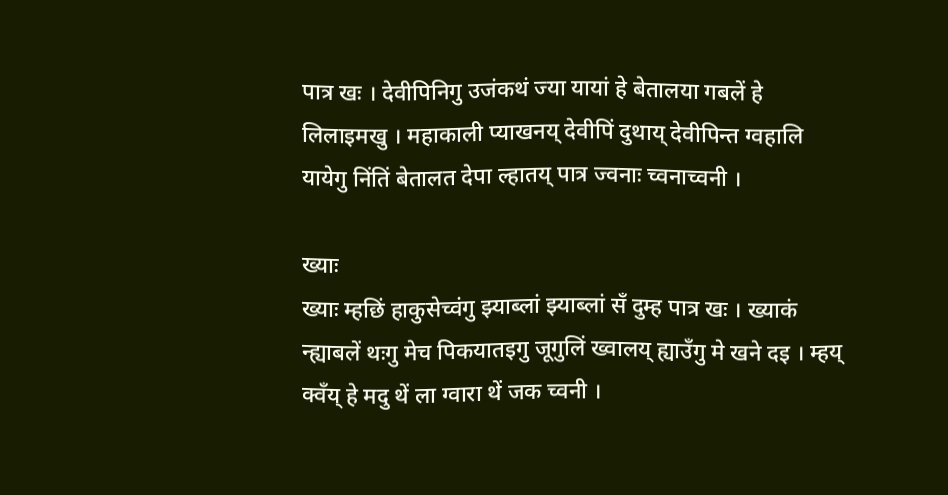पात्र खः । देवीपिनिगु उजंकथं ज्या यायां हे बेतालया गबलें हे लिलाइमखु । महाकाली प्याखनय्‌ देवीपिं दुथाय्‌ देवीपिन्त ग्वहालि यायेगु निंतिं बेतालत देपा ल्हातय्‌ पात्र ज्वनाः च्वनाच्वनी ।

ख्याः
ख्याः म्हछिं हाकुसेच्वंगु झ्याब्लां झ्याब्लां सँ दुम्ह पात्र खः । ख्याकं न्ह्याबलें थःगु मेच पिकयातइगु जूगुलिं ख्वालय्‌ ह्याउँगु मे खने दइ । म्हय्‌ क्वँय्‌ हे मदु थें ला ग्वारा थें जक च्वनी ।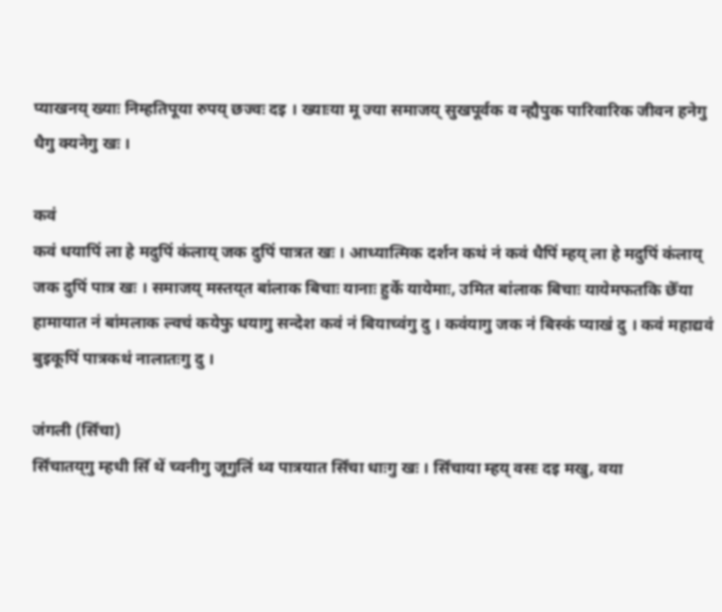प्याखनय्‌ ख्याः निम्हतिपूया रुपय्‌ छज्वः दइ । ख्याःया मू ज्या समाजय्‌ सुखपूर्वक व न्ह्यैपुक पारिवारिक जीवन हनेगु धैगु क्यनेगु खः ।

कवं
कवं धयापिं ला हे मदुपिं कंलाय्‌ जक दुपिं पात्रत खः । आध्यात्मिक दर्शन कथं नं कवं धैपिं म्हय्‌ ला हे मदुपिं कंलाय्‌ जक दुपिं पात्र खः । समाजय्‌ मस्तय्‌त बांलाक बिचाः यानाः हुर्के यायेमाः, उमित बांलाक बिचाः यायेमफतकि छेँया हामायात नं बांमलाक ल्वचं कयेफु धयागु सन्देश कवं नं बियाच्वंगु दु । कवंयागु जक नं बिस्कं प्याखं दु । कवं महाद्यवं बुइकूपिं पात्रकथं नालातःगु दु ।

जंगली (सिँचा)
सिँचातय्‌गु म्हधी सिँ थें च्वनीगु जूगुलिं थ्व पात्रयात सिँचा धाःगु खः । सिँचाया म्हय्‌ वसः दइ मखु, वया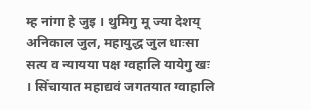म्ह नांगा हे जुइ । थुमिगु मू ज्या देशय्‌ अनिकाल जुल, महायुद्ध जुल धाःसा सत्य व न्यायया पक्ष ग्वहालि यायेगु खः । सिँचायात महाद्यवं जगतयात ग्वाहालि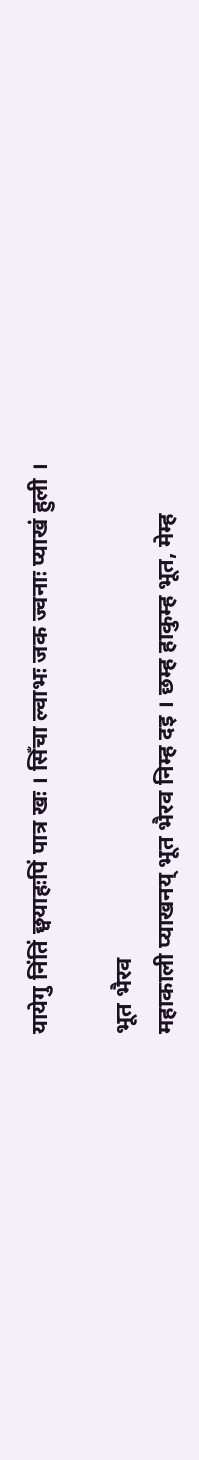यायेगु निंतिं छ्वयाहःपिं पात्र खः । सिँचा ल्वाभः जक ज्वनाः प्याखं हुली ।

भूत भैरव
महाकाली प्याखनय्‌ भूत भैरव निम्ह दइ । छम्ह हाकुम्ह भूत, मेम्ह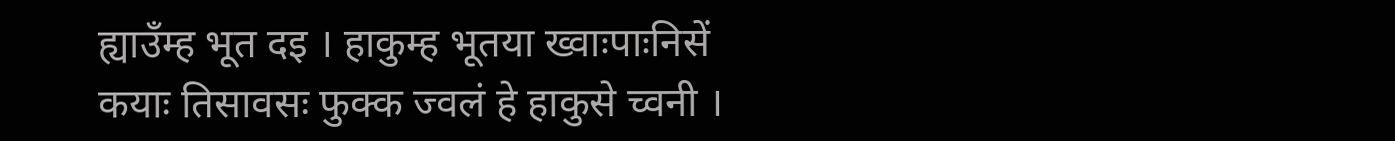ह्याउँम्ह भूत दइ । हाकुम्ह भूतया ख्वाःपाःनिसें कयाः तिसावसः फुक्क ज्वलं हे हाकुसे च्वनी ।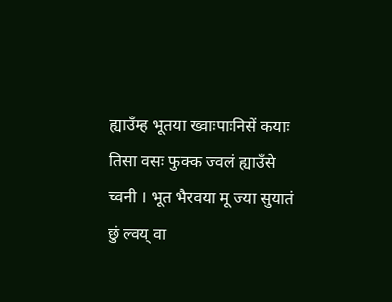ह्याउँम्ह भूतया ख्वाःपाःनिसें कयाः तिसा वसः फुक्क ज्वलं ह्याउँसे च्वनी । भूत भैरवया मू ज्या सुयातं छुं ल्वय्‌ वा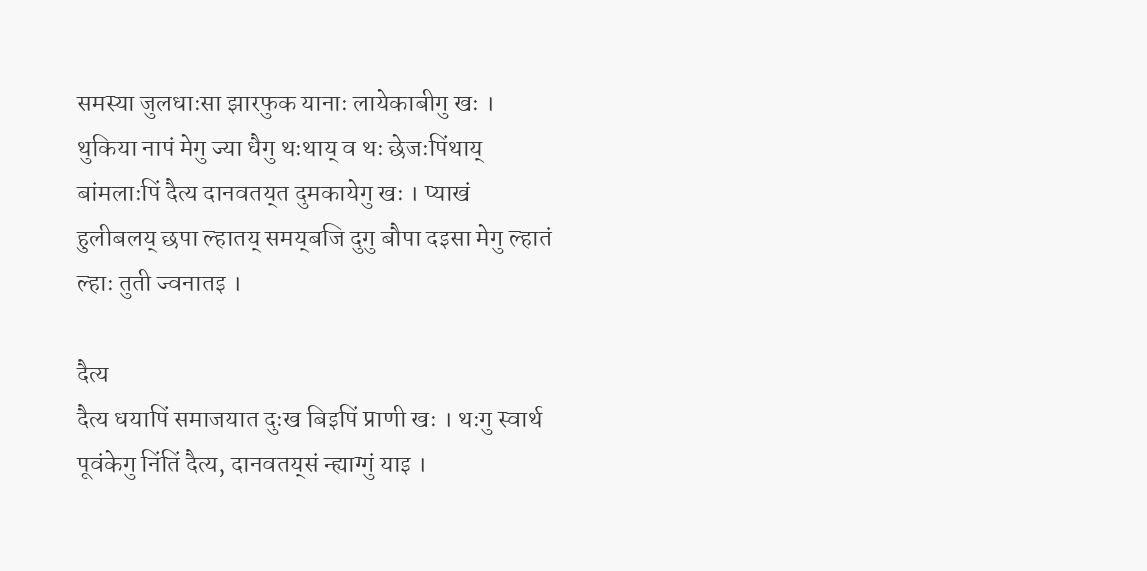समस्या जुलधाःसा झारफुक यानाः लायेकाबीगु खः । थुकिया नापं मेगु ज्या धैगु थःथाय्‌ व थः छेजःपिंथाय्‌ बांमलाःपिं दैत्य दानवतय्‌त दुमकायेगु खः । प्याखं हुलीबलय्‌ छपा ल्हातय्‌ समय्‌बजि दुगु बौपा दइसा मेगु ल्हातं ल्हाः तुती ज्वनातइ ।

दैत्य
दैत्य धयापिं समाजयात दुःख बिइपिं प्राणी खः । थःगु स्वार्थ पूवंकेगु निंतिं दैत्य, दानवतय्‌सं न्ह्याग्गुं याइ ।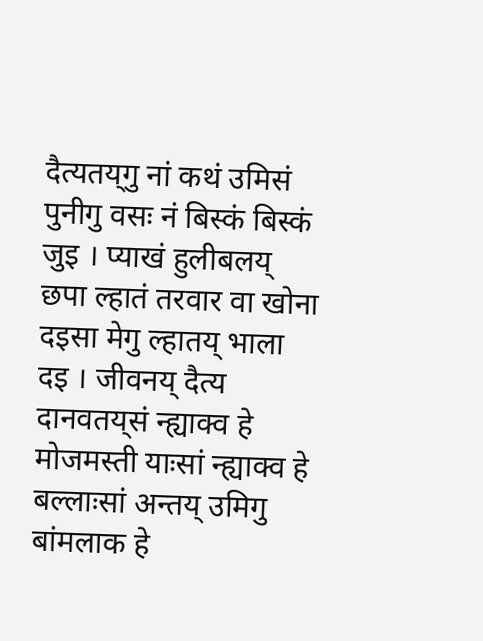दैत्यतय्‌गु नां कथं उमिसं पुनीगु वसः नं बिस्कं बिस्कं जुइ । प्याखं हुलीबलय्‌ छपा ल्हातं तरवार वा खोना दइसा मेगु ल्हातय्‌ भाला दइ । जीवनय्‌ दैत्य दानवतय्‌सं न्ह्याक्व हे मोजमस्ती याःसां न्ह्याक्व हे बल्लाःसां अन्तय्‌ उमिगु बांमलाक हे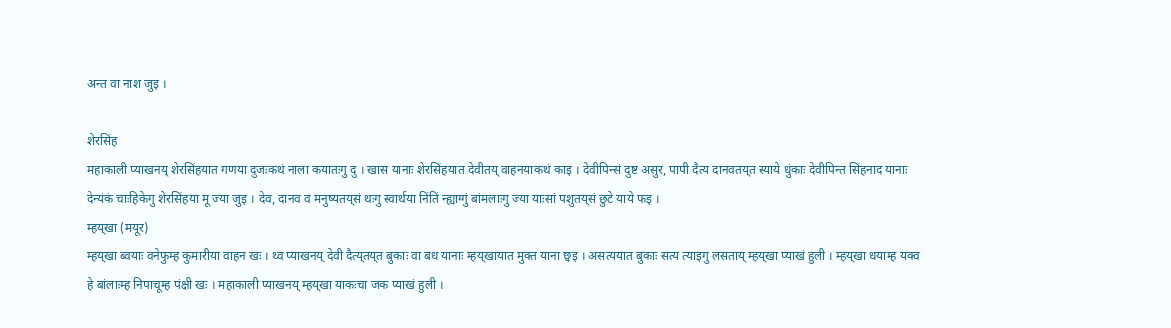अन्त वा नाश जुइ ।

शेरसिंह
महाकाली प्याखनय्‌ शेरसिंहयात गणया दुजःकथं नाला कयातःगु दु । खास यानाः शेरसिंहयात देवीतय्‌ वाहनयाकथं काइ । देवीपिन्सं दुष्ट असुर, पापी दैत्य दानवतय्‌त स्याये धुंकाः देवीपिन्त सिंहनाद यानाः देन्यंकं चाःहिकेगु शेरसिंहया मू ज्या जुइ । देव, दानव व मनुष्यतय्‌सं थःगु स्वार्थया निंतिं न्ह्याग्गुं बांमलाःगु ज्या याःसां पशुतय्‌सं छुटे याये फइ ।
म्हय्‌खा (मयूर)
म्हय्‌खा ब्वयाः वनेफुम्ह कुमारीया वाहन खः । थ्व प्याखनय्‌ देवी दैत्य्‌तय्‌त बुकाः वा बध यानाः म्हय्‌खायात मुक्त याना छ्वइ । असत्ययात बुकाः सत्य त्याइगु लसताय्‌ म्हय्‌खा प्याखं हुली । म्हय्‌खा धयाम्ह यक्व हे बांलाःम्ह निपाचूम्ह पंक्षी खः । महाकाली प्याखनय्‌ म्हय्‌खा याकःचा जक प्याखं हुली ।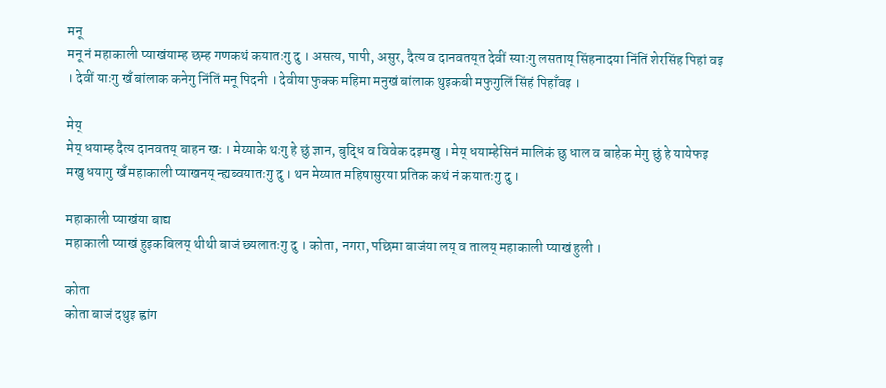मनू
मनू नं महाकाली प्याखंयाम्ह छम्ह गणकथं कयातःगु दु । असत्य, पापी, असुर, दैत्य व दानवतय्‌त देवीं स्याःगु लसताय्‌ सिंहनादया निंतिं शेरसिंह पिहां वइ । देवीं याःगु खँ बांलाक कनेगु निंतिं मनू पिदनी । देवीया फुक्क महिमा मनुखं बांलाक थुइकबी मफुगुलिं सिंहं पिहाँवइ ।

मेय्‌
मेय्‌ धयाम्ह दैत्य दानवतय्‌ बाहन खः । मेय्याके थःगु हे छुं ज्ञान, बुद्धि व विवेक दइमखु । मेय्‌ धयाम्हेसिनं मालिकं छु धाल व बाहेक मेगु छुं हे यायेफइ मखु धयागु खँ महाकाली प्याखनय्‌ न्ह्यब्वयातःगु दु । थन मेय्यात महिषासुरया प्रतिक कथं नं कयातःगु दु ।

महाकाली प्याखंया बाद्य
महाकाली प्याखं हुइकबिलय्‌ थीथी बाजं छ्यलातःगु दु । कोता, नगरा, पछिमा बाजंया लय्‌ व तालय्‌ महाकाली प्याखं हुली ।

कोता
कोता बाजं दथुइ ह्वांग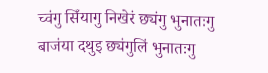च्वंगु सिँयागु निखेरं छ्यंगु भुनातःगु बाजंया दथुइ छ्यंगुलिं भुनातःगु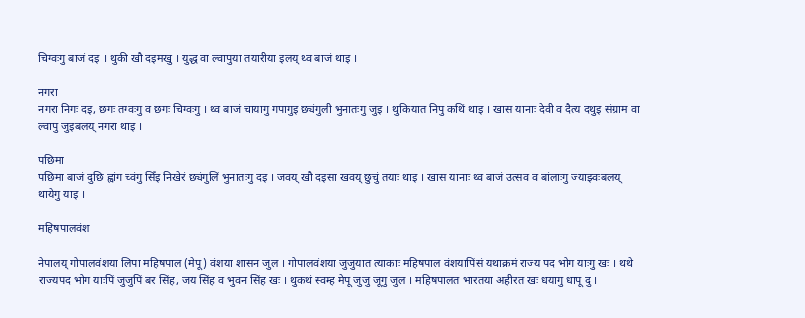चिग्वःगु बाजं दइ । थुकी खौ दइमखु । युद्ध वा ल्वापुया तयारीया इलय्‌ थ्व बाजं थाइ ।

नगरा
नगरा निगः दइ, छगः तग्वःगु व छगः चिग्वःगु । थ्व बाजं चायागु गपागुइ छ्यंगुली भुनातःगु जुइ । थुकियात निपु कथिं थाइ । खास यानाः देवी व दैत्य दथुइ संग्राम वा ल्वापु जुइबलय्‌ नगरा थाइ ।

पछिमा
पछिमा बाजं दुछि ह्वांग च्वंगु सिँइ निखेरं छ्यंगुलिं भुनातःगु दइ । जवय्‌ खौ दइसा खवय्‌ छुचुं तयाः थाइ । खास यानाः थ्व बाजं उत्सव व बांलाःगु ज्याझ्वःबलय्‌ थायेगु याइ ।

महिषपालवंश

नेपालय् गोपालवंशया लिपा महिषपाल (मेपू) वंशया शासन जुल । गोपालवंशया जुजुयात त्याकाः महिषपाल वंशयापिंसं यथाक्रमं राज्य पद भोग याःगु खः । थथे राज्यपद भोग याःपिं जुजुपिं बर सिंह, जय सिंह व भुवन सिंह खः । थुकथं स्वम्ह मेपू जुजु जूगु जुल । महिषपालत भारतया अहीरत खः धयागु धापू दु ।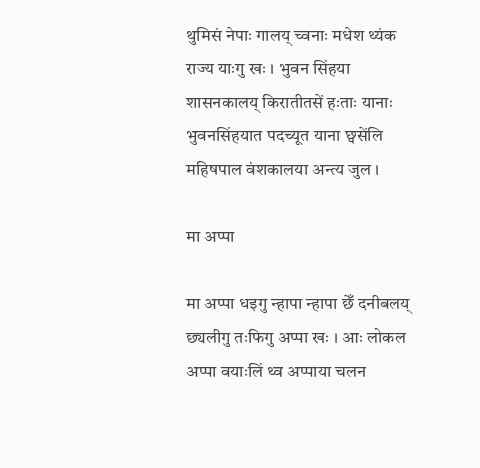थुमिसं नेपाः गालय् च्वनाः मधेश थ्यंक राज्य याःगु खः । भुवन सिंहया शासनकालय् किरातीतसें हःताः यानाः भुवनसिंहयात पदच्यूत याना छ्वसेंलि महिषपाल वंशकालया अन्त्य जुल ।

मा अप्पा

मा अप्पा धइगु न्हापा न्हापा छेँ दनीबलय् छ्यलीगु तःफिगु अप्पा खः । आः लोकल अप्पा वयाःलिं थ्व अप्पाया चलन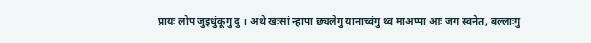प्रायः लोप जुइधुंकूगु दु । अथे खःसां न्हापा छ्यलेगु यानाच्वंगु थ्व माअप्पा आः जग स्वनेत, बल्लाःगु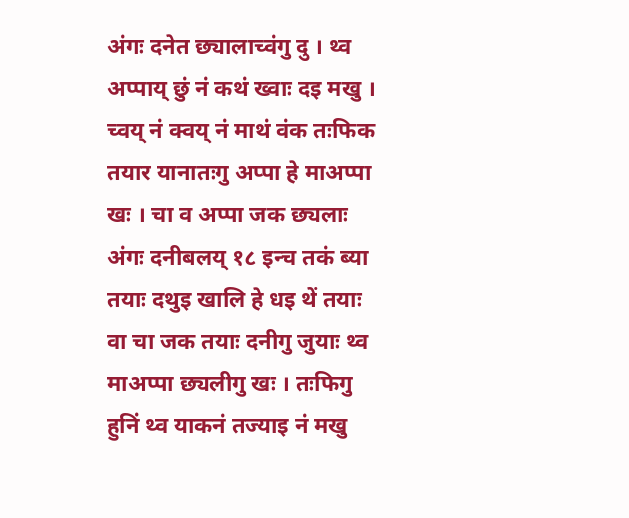अंगः दनेत छ्यालाच्वंगु दु । थ्व अप्पाय् छुं नं कथं ख्वाः दइ मखु । च्वय् नं क्वय् नं माथं वंक तःफिक तयार यानातःगु अप्पा हे माअप्पा खः । चा व अप्पा जक छ्यलाः अंगः दनीबलय् १८ इन्च तकं ब्या तयाः दथुइ खालि हे धइ थें तयाः वा चा जक तयाः दनीगु जुयाः थ्व माअप्पा छ्यलीगु खः । तःफिगु हुनिं थ्व याकनं तज्याइ नं मखु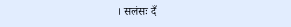। सलंसः दँ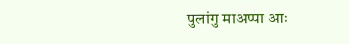पुलांगु माअप्पा आः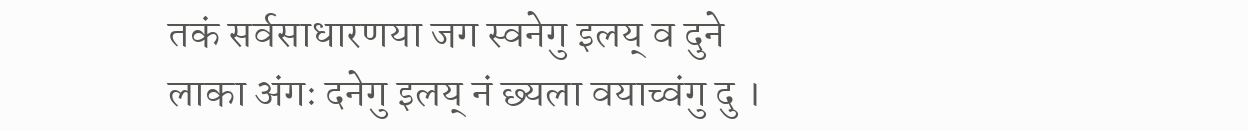तकं सर्वसाधारणया जग स्वनेगु इलय् व दुने लाका अंगः दनेगु इलय् नं छ्यला वयाच्वंगु दु ।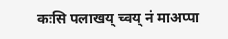कःसि पलाखय् च्वय् नं माअप्पा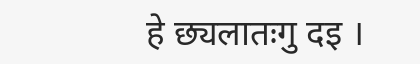हे छ्यलातःगु दइ ।